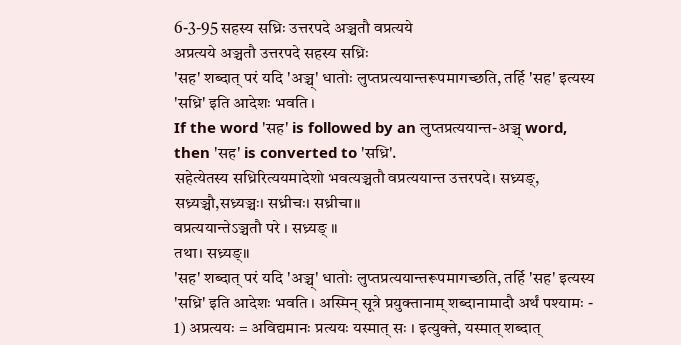6-3-95 सहस्य सध्रिः उत्तरपदे अञ्चतौ वप्रत्यये
अप्रत्यये अञ्चतौ उत्तरपदे सहस्य सध्रिः
'सह' शब्दात् परं यदि 'अञ्च्' धातोः लुप्तप्रत्ययान्तरूपमागच्छति, तर्हि 'सह' इत्यस्य 'सध्रि' इति आदेशः भवति ।
If the word 'सह' is followed by an लुप्तप्रत्ययान्त-अञ्च् word, then 'सह' is converted to 'सध्रि'.
सहेत्येतस्य सध्रिरित्ययमादेशो भवत्यञ्चतौ वप्रत्ययान्त उत्तरपदे। सध्र्यङ्, सध्र्यञ्चौ,सध्र्यञ्चः। सध्रीचः। सध्रीचा॥
वप्रत्ययान्तेऽञ्चतौ परे । सध्र्यङ् ॥
तथा। सध्र्यङ्॥
'सह' शब्दात् परं यदि 'अञ्च्' धातोः लुप्तप्रत्ययान्तरूपमागच्छति, तर्हि 'सह' इत्यस्य 'सध्रि' इति आदेशः भवति । अस्मिन् सूत्रे प्रयुक्तानाम् शब्दानामादौ अर्थं पश्यामः - 1) अप्रत्ययः = अविद्यमानः प्रत्ययः यस्मात् सः । इत्युक्ते, यस्मात् शब्दात्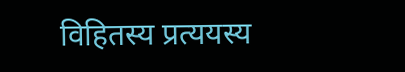विहितस्य प्रत्ययस्य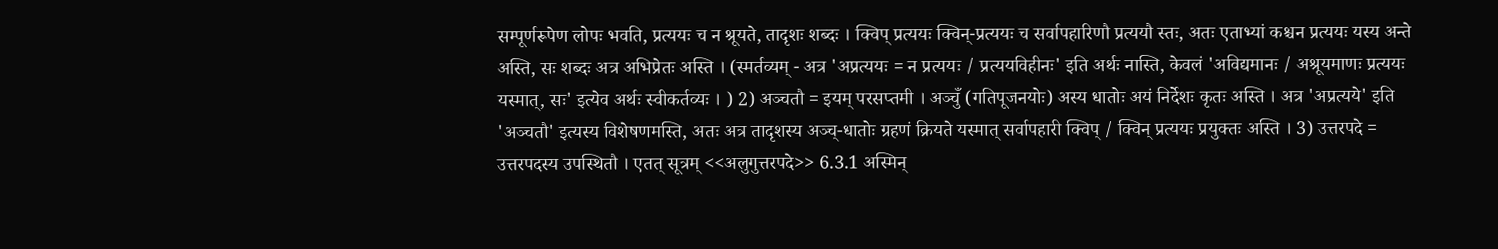सम्पूर्णरूपेण लोपः भवति, प्रत्ययः च न श्रूयते, तादृशः शब्दः । क्विप् प्रत्ययः क्विन्-प्रत्ययः च सर्वापहारिणौ प्रत्ययौ स्तः, अतः एताभ्यां कश्चन प्रत्ययः यस्य अन्ते अस्ति, सः शब्दः अत्र अभिप्रेतः अस्ति । (स्मर्तव्यम् - अत्र 'अप्रत्ययः = न प्रत्ययः / प्रत्ययविहीनः' इति अर्थः नास्ति, केवलं 'अविद्यमानः / अश्रूयमाणः प्रत्ययः यस्मात्, सः' इत्येव अर्थः स्वीकर्तव्यः । ) 2) अञ्चतौ = इयम् परसप्तमी । अञ्चुँ (गतिपूजनयोः) अस्य धातोः अयं निर्देशः कृतः अस्ति । अत्र 'अप्रत्यये' इति 'अञ्चतौ' इत्यस्य विशेषणमस्ति, अतः अत्र तादृशस्य अञ्च्-धातोः ग्रहणं क्रियते यस्मात् सर्वापहारी क्विप् / क्विन् प्रत्ययः प्रयुक्तः अस्ति । 3) उत्तरपदे = उत्तरपदस्य उपस्थितौ । एतत् सूत्रम् <<अलुगुत्तरपदे>> 6.3.1 अस्मिन्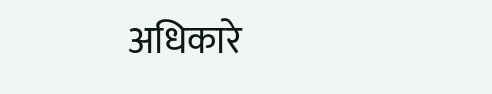अधिकारे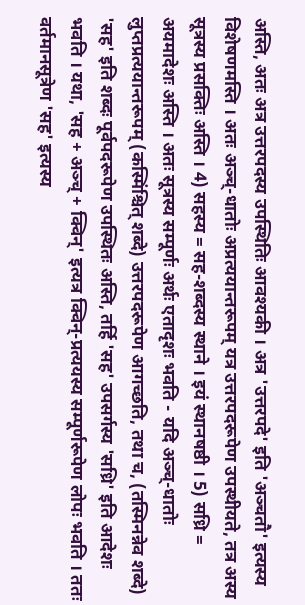अस्ति, अतः अत्र उत्तरपदस्य उपस्थितिः आवश्यकी । अत्र 'उत्तरपदे' इति 'अञ्चतौ' इत्यस्य विशेषणमस्ति । अतः अञ्च्-धातोः अप्रत्ययान्तरूपम् यत्र उत्तरपदरूपेण उपस्थीयते, तत्र अस्य सूत्रस्य प्रसक्तिः अस्ति । 4) सहस्य = सह-शब्दस्य स्थाने । इयं स्थानषष्ठी । 5) सध्रि = अयमादेशः अस्ति । अतः सूत्रस्य सम्पूर्णः अर्थः एतादृशः भवति - यदि अञ्च्-धातोः लुप्तप्रत्ययान्तरूपम् (कस्मिंश्चित् शब्दे) उत्तरपदरूपेण आगच्छति, तथा च, (तस्मिनन्नेव शब्दे) 'सह' इति शब्दः पूर्वपदरूपेण उपस्थितः अस्ति, तर्हि 'सह' उपसर्गस्य 'सध्रि' इति आदेशः भवति । यथा, 'सह + अञ्च् + क्विन्' इत्यत्र क्विन्-प्रत्ययस्य सम्पूर्णरूपेण लोपः भवति । ततः वर्तमानसूत्रेण 'सह' इत्यस्य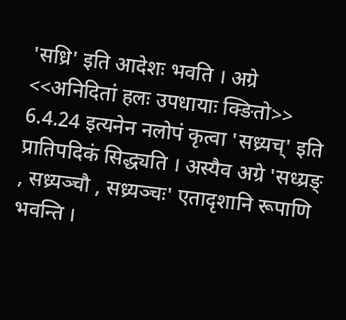'सध्रि' इति आदेशः भवति । अग्रे <<अनिदितां हलः उपधायाः क्ङितो>> 6.4.24 इत्यनेन नलोपं कृत्वा 'सध्र्यच्' इति प्रातिपदिकं सिद्ध्यति । अस्यैव अग्रे 'सध्य्रङ् , सध्र्यञ्चौ , सध्र्यञ्चः' एतादृशानि रूपाणि भवन्ति ।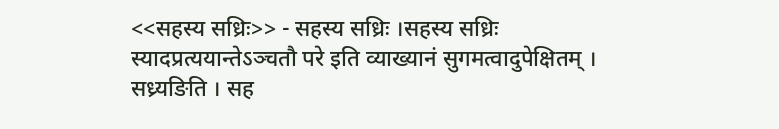<<सहस्य सध्रिः>> - सहस्य सध्रिः ।सहस्य सध्रिः स्यादप्रत्ययान्तेऽञ्चतौ परे इति व्याख्यानं सुगमत्वादुपेक्षितम् । सध्र्यङिति । सह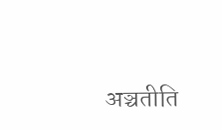अञ्चतीति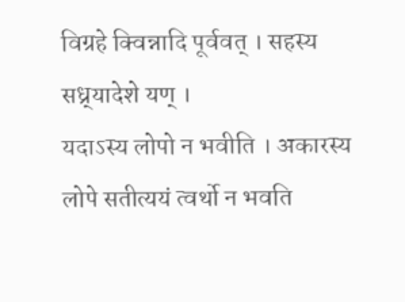विग्रहे क्विन्नादि पूर्ववत् । सहस्य सध्र्यादेशे यण् ।
यदाऽस्य लोपो न भवीति । अकारस्य लोपे सतीत्ययं त्वर्थो न भवति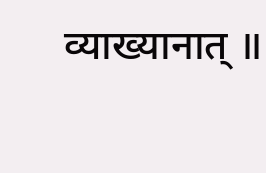व्याख्यानात् ॥